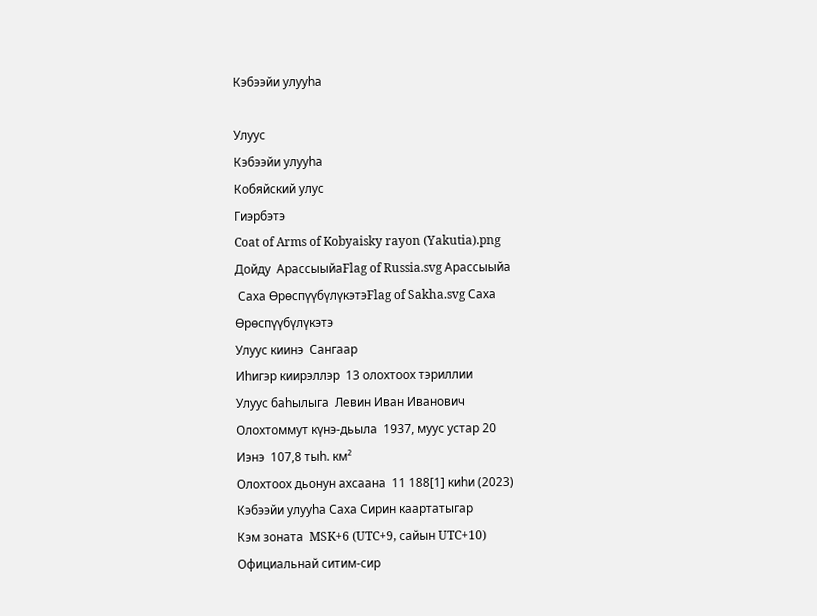Кэбээйи улууһа

Улуус
Кэбээйи улууһа
Кобяйский улус
Гиэрбэтэ
Coat of Arms of Kobyaisky rayon (Yakutia).png
Дойду  АрассыыйаFlag of Russia.svg Арассыыйа
 Саха ӨрөспүүбүлүкэтэFlag of Sakha.svg Саха Өрөспүүбүлүкэтэ
Улуус киинэ  Сангаар
Иһигэр киирэллэр  13 олохтоох тэриллии
Улуус баһылыга  Левин Иван Иванович
Олохтоммут күнэ-дьыла  1937, муус устар 20
Иэнэ  107,8 тыһ. км²
Олохтоох дьонун ахсаана  11 188[1] киһи (2023)
Кэбээйи улууһа Саха Сирин каартатыгар
Кэм зоната  MSK+6 (UTC+9, сайын UTC+10)
Официальнай ситим-сир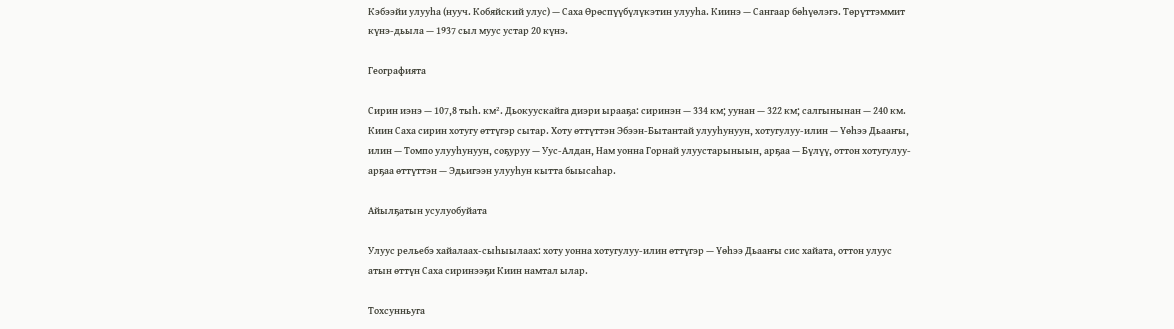Кэбээйи улууһа (нууч. Кобяйский улус) — Саха Өрөспүүбүлүкэтин улууһа. Киинэ — Сангаар бөһүөлэгэ. Төрүттэммит күнэ-дьыла — 1937 сыл муус устар 20 күнэ.

Географията

Сирин иэнэ — 107,8 тыһ. км². Дьокуускайга диэри ырааҕа: сиринэн — 334 км; уунан — 322 км; салгынынан — 240 км. Киин Саха сирин хотугу өттүгэр сытар. Хоту өттүттэн Эбээн-Бытантай улууһунуун, хотугулуу-илин — Үөһээ Дьааҥы, илин — Томпо улууһунуун, соҕуруу — Уус-Алдан, Нам уонна Горнай улуустарыныын, арҕаа — Бүлүү, оттон хотугулуу-арҕаа өттүттэн — Эдьигээн улууһун кытта быысаһар.

Айылҕатын усулуобуйата

Улуус рельебэ хайалаах-сыһыылаах: хоту уонна хотугулуу-илин өттүгэр — Үөһээ Дьааҥы сис хайата, оттон улуус атын өттүн Саха сиринээҕи Киин намтал ылар.

Тохсунньуга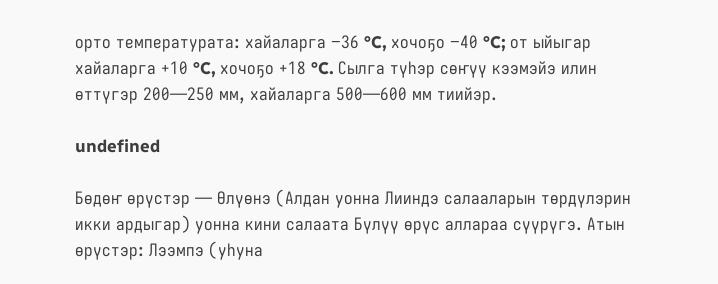орто температурата: хайаларга −36 °C, хочоҕо −40 °C; от ыйыгар хайаларга +10 °C, хочоҕо +18 °C. Сылга түһэр сөҥүү кээмэйэ илин өттүгэр 200—250 мм, хайаларга 500—600 мм тиийэр.

undefined

Бөдөҥ өрүстэр — Өлүөнэ (Алдан уонна Лииндэ салааларын төрдүлэрин икки ардыгар) уонна кини салаата Бүлүү өрүс аллараа сүүрүгэ. Атын өрүстэр: Лээмпэ (уһуна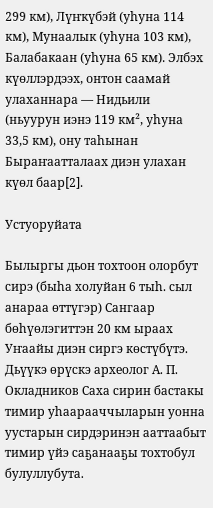299 км), Лүҥкүбэй (уһуна 114 км), Мунаалык (уһуна 103 км), Балабакаан (уһуна 65 км). Элбэх күөллэрдээх, онтон саамай улаханнара — Нидьили (ньуурун иэнэ 119 км², уһуна 33,5 км), ону таһынан Быраҥаатталаах диэн улахан күөл баар[2].

Устуоруйата

Былыргы дьон тохтоон олорбут сирэ (быһа холуйан 6 тыһ. сыл анараа өттүгэр) Сангаар бөһүөлэгиттэн 20 км ыраах Уҥаайы диэн сиргэ көстүбүтэ. Дьүүкэ өрүскэ археолог А. П. Окладников Саха сирин бастакы тимир уһаарааччыларын уонна уустарын сирдэринэн ааттаабыт тимир үйэ саҕанааҕы тохтобул булуллубута.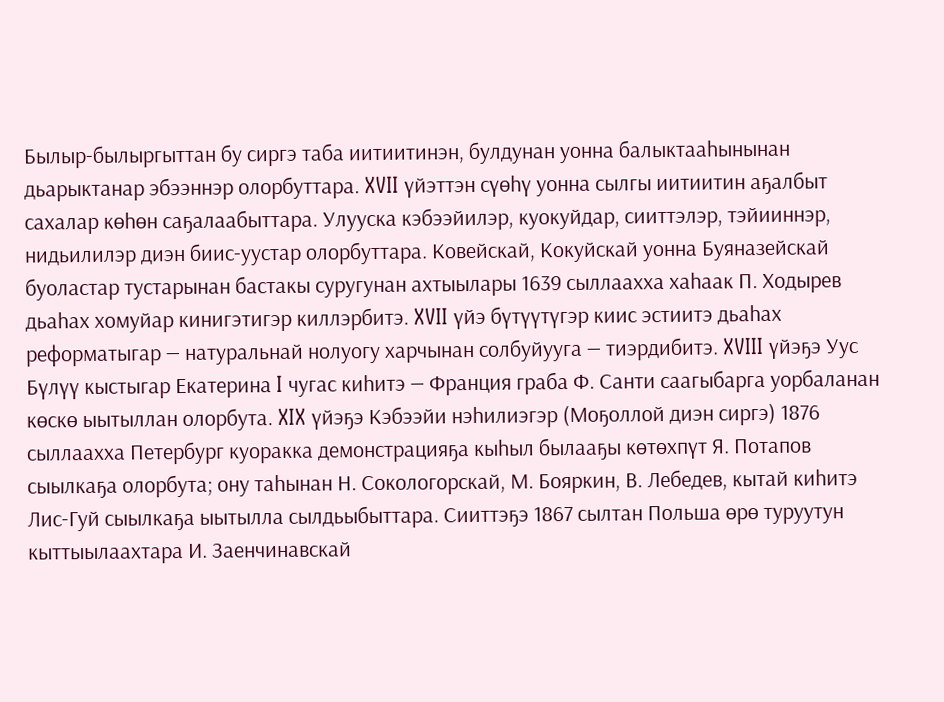Былыр-былыргыттан бу сиргэ таба иитиитинэн, булдунан уонна балыктааһынынан дьарыктанар эбээннэр олорбуттара. XVII үйэттэн сүөһү уонна сылгы иитиитин аҕалбыт сахалар көһөн саҕалаабыттара. Улууска кэбээйилэр, куокуйдар, сииттэлэр, тэйииннэр, нидьилилэр диэн биис-уустар олорбуттара. Ковейскай, Кокуйскай уонна Буяназейскай буоластар тустарынан бастакы суругунан ахтыылары 1639 сыллаахха хаһаак П. Ходырев дьаһах хомуйар кинигэтигэр киллэрбитэ. XVII үйэ бүтүүтүгэр киис эстиитэ дьаһах реформатыгар — натуральнай нолуогу харчынан солбуйууга — тиэрдибитэ. XVIII үйэҕэ Уус Бүлүү кыстыгар Екатерина I чугас киһитэ — Франция граба Ф. Санти саагыбарга уорбаланан көскө ыытыллан олорбута. XIX үйэҕэ Кэбээйи нэһилиэгэр (Моҕоллой диэн сиргэ) 1876 сыллаахха Петербург куоракка демонстрацияҕа кыһыл былааҕы көтөхпүт Я. Потапов сыылкаҕа олорбута; ону таһынан Н. Сокологорскай, М. Бояркин, В. Лебедев, кытай киһитэ Лис-Гуй сыылкаҕа ыытылла сылдьыбыттара. Сииттэҕэ 1867 сылтан Польша өрө туруутун кыттыылаахтара И. Заенчинавскай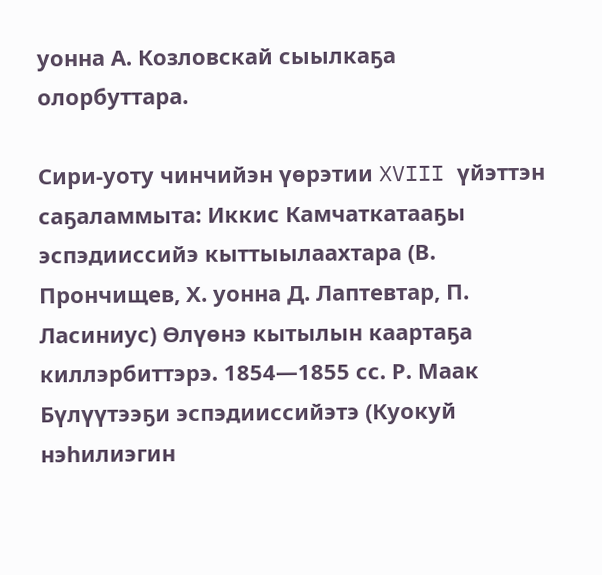уонна А. Козловскай сыылкаҕа олорбуттара.

Сири-уоту чинчийэн үөрэтии XVIII үйэттэн саҕаламмыта: Иккис Камчаткатааҕы эспэдииссийэ кыттыылаахтара (В. Прончищев, Х. уонна Д. Лаптевтар, П. Ласиниус) Өлүөнэ кытылын каартаҕа киллэрбиттэрэ. 1854—1855 сс. Р. Маак Бүлүүтээҕи эспэдииссийэтэ (Куокуй нэһилиэгин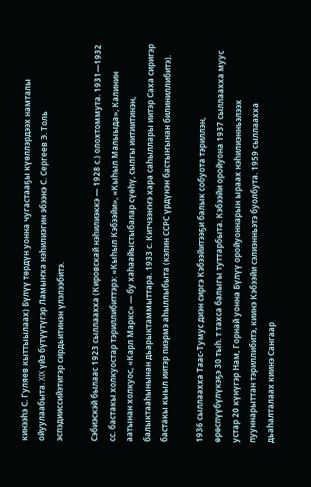кинээһэ С. Гуляев кыттыылаах) Бүлүү төрдүн уонна чугастааҕы күөллэрдээх намталы ойуулаабыта. XIX үйэ бүтүүтүгэр Ламыҥха нэһилиэгин эбээнэ С. Сергеев Э. Толь эспэдииссийэтигэр сирдьитинэн үлэлээбитэ.

Сэбиэскэй былаас 1923 сыллаахха (Кировскай нэһилиэккэ — 1928 с.) олохтоммута. 1931—1932 сс. бастакы холкуостар тэриллибиттэрэ: «Кыһыл Кэбээйи», «Кыһыл Малыыда», Калинин аатынан холкуос, «Карл Маркс» — бу хаһаайыстыбалар сүөһү, сылгы иитиитинэн, балыктааһынынан дьарыктаммыттара. 1933 с. Китчээҥҥэ хара саһыллары иитэр Саха сиригэр бастакы кыыл иитэр пиэрмэ аһыллыбыта (кэлин ССРС үрдүнэн бастыҥынан билиниллибитэ).

1936 сыллаахха Таас-Тумус диэн сиргэ Кэбээйитээҕи балык собуота тэриллэн, өрөспүүбүлүкэҕэ 30 тыһ. т тахса балыгы туттарбыта. Кэбээйи оройуона 1937 сыллаахха муус устар 20 күнүгэр Нам, Горнай уонна Бүлүү оройуоннарын ыраах нэһилиэнньэлээх пууннарыттан тэриллибитэ, киинэ Кэбээйи сэлиэнньэтэ буолбута. 1959 сыллаахха дьаһалталаах киинэ Сангаар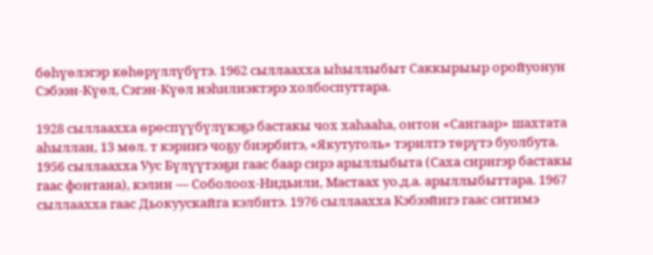бөһүөлэгэр көһөрүллүбүтэ. 1962 сыллаахха ыһыллыбыт Саккырыыр оройуонун Сэбээн-Күөл, Сэгэн-Күөл нэһилиэктэрэ холбоспуттара.

1928 сыллаахха өрөспүүбүлүкэҕэ бастакы чох хаһааһа, онтон «Сангаар» шахтата аһыллан, 13 мөл. т кэриҥэ чоҕу биэрбитэ, «Якутуголь» тэрилтэ төрүтэ буолбута. 1956 сыллаахха Уус Бүлүүтээҕи гаас баар сирэ арыллыбыта (Саха сиригэр бастакы гаас фонтана), кэлин — Соболоох-Нидьили, Мастаах уо.д.а. арыллыбыттара. 1967 сыллаахха гаас Дьокуускайга кэлбитэ. 1976 сыллаахха Кэбээйигэ гаас ситимэ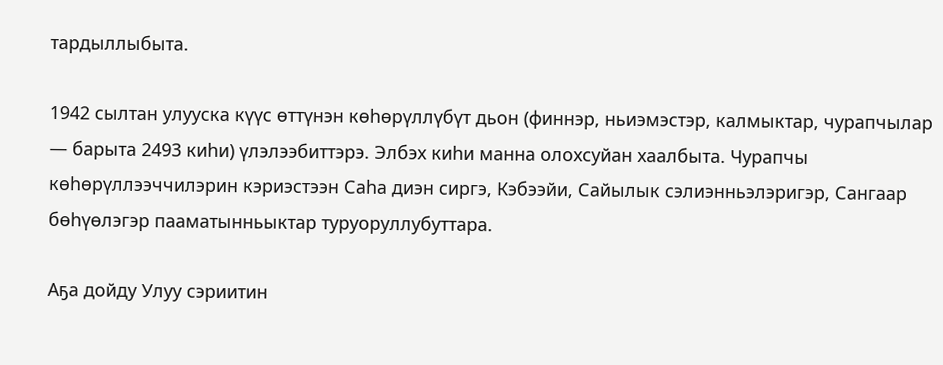тардыллыбыта.

1942 сылтан улууска күүс өттүнэн көһөрүллүбүт дьон (финнэр, ньиэмэстэр, калмыктар, чурапчылар — барыта 2493 киһи) үлэлээбиттэрэ. Элбэх киһи манна олохсуйан хаалбыта. Чурапчы көһөрүллээччилэрин кэриэстээн Саһа диэн сиргэ, Кэбээйи, Сайылык сэлиэнньэлэригэр, Сангаар бөһүөлэгэр пааматынньыктар туруоруллубуттара.

Аҕа дойду Улуу сэриитин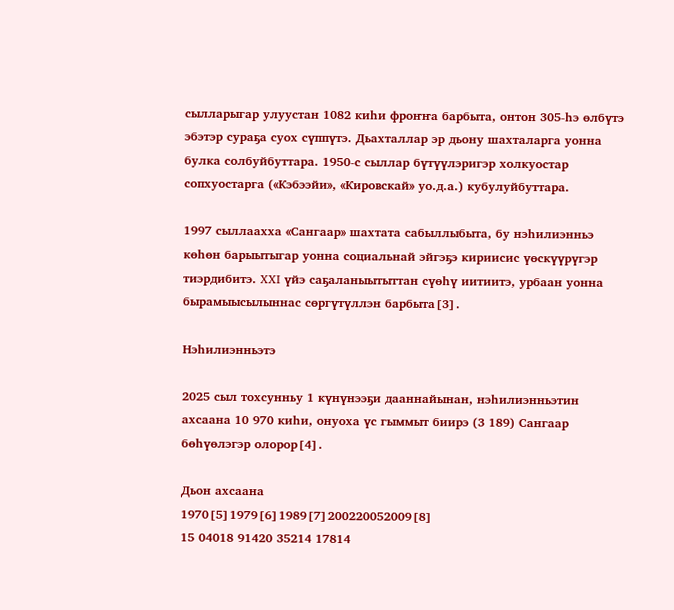сылларыгар улуустан 1082 киһи фроҥҥа барбыта, онтон 305-һэ өлбүтэ эбэтэр сураҕа суох сүппүтэ. Дьахталлар эр дьону шахталарга уонна булка солбуйбуттара. 1950-с сыллар бүтүүлэригэр холкуостар сопхуостарга («Кэбээйи», «Кировскай» уо.д.а.) кубулуйбуттара.

1997 сыллаахха «Сангаар» шахтата сабыллыбыта, бу нэһилиэнньэ көһөн барыытыгар уонна социальнай эйгэҕэ кириисис үөскүүрүгэр тиэрдибитэ. XXI үйэ саҕаланыытыттан сүөһү иитиитэ, урбаан уонна бырамыысылыннас сөргүтүллэн барбыта[3].

Нэһилиэнньэтэ

2025 сыл тохсунньу 1 күнүнээҕи дааннайынан, нэһилиэнньэтин ахсаана 10 970 киһи, онуоха үс гыммыт биирэ (3 189) Сангаар бөһүөлэгэр олорор[4].

Дьон ахсаана
1970[5]1979[6]1989[7]200220052009[8]
15 04018 91420 35214 17814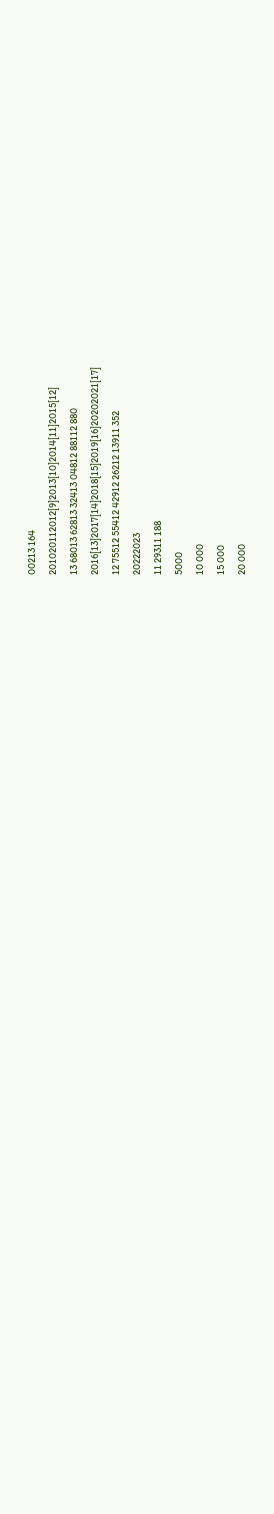00213 164
201020112012[9]2013[10]2014[11]2015[12]
13 68013 62813 32413 04812 88112 880
2016[13]2017[14]2018[15]2019[16]20202021[17]
12 75512 55412 42912 26212 13911 352
20222023
11 29311 188
5000
10 000
15 000
20 000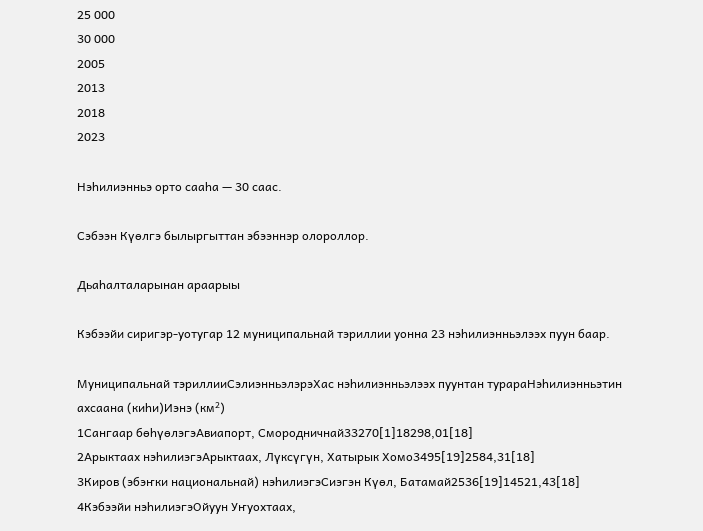25 000
30 000
2005
2013
2018
2023

Нэһилиэнньэ орто сааһа — 30 саас.

Сэбээн Күөлгэ былыргыттан эбээннэр олороллор.

Дьаһалталарынан араарыы

Кэбээйи сиригэр-уотугар 12 муниципальнай тэриллии уонна 23 нэһилиэнньэлээх пуун баар.

Муниципальнай тэриллииСэлиэнньэлэрэХас нэһилиэнньэлээх пуунтан турараНэһилиэнньэтин ахсаана (киһи)Иэнэ (км²)
1Сангаар бөһүөлэгэАвиапорт, Смородничнай33270[1]18298,01[18]
2Арыктаах нэһилиэгэАрыктаах, Лүксүгүн, Хатырык Хомо3495[19]2584,31[18]
3Киров (эбэҥки национальнай) нэһилиэгэСиэгэн Күөл, Батамай2536[19]14521,43[18]
4Кэбээйи нэһилиэгэОйуун Уҥуохтаах,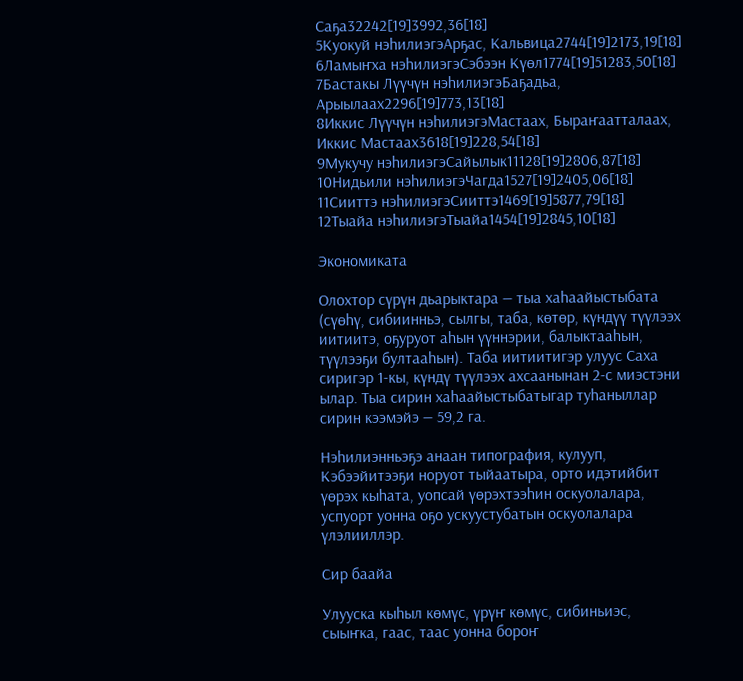Саҕа32242[19]3992,36[18]
5Куокуй нэһилиэгэАрҕас, Кальвица2744[19]2173,19[18]
6Ламыҥха нэһилиэгэСэбээн Күөл1774[19]51283,50[18]
7Бастакы Лүүчүн нэһилиэгэБаҕадьа, Арыылаах2296[19]773,13[18]
8Иккис Лүүчүн нэһилиэгэМастаах, Быраҥаатталаах, Иккис Мастаах3618[19]228,54[18]
9Мукучу нэһилиэгэСайылык11128[19]2806,87[18]
10Нидьили нэһилиэгэЧагда1527[19]2405,06[18]
11Сииттэ нэһилиэгэСииттэ1469[19]5877,79[18]
12Тыайа нэһилиэгэТыайа1454[19]2845,10[18]

Экономиката

Олохтор сүрүн дьарыктара — тыа хаһаайыстыбата (сүөһү, сибиинньэ, сылгы, таба, көтөр, күндүү түүлээх иитиитэ, оҕуруот аһын үүннэрии, балыктааһын, түүлээҕи бултааһын). Таба иитиитигэр улуус Саха сиригэр 1-кы, күндү түүлээх ахсаанынан 2-с миэстэни ылар. Тыа сирин хаһаайыстыбатыгар туһаныллар сирин кээмэйэ — 59,2 га.

Нэһилиэнньэҕэ анаан типография, кулууп, Кэбээйитээҕи норуот тыйаатыра, орто идэтийбит үөрэх кыһата, уопсай үөрэхтээһин оскуолалара, успуорт уонна оҕо ускуустубатын оскуолалара үлэлииллэр.

Сир баайа

Улууска кыһыл көмүс, үрүҥ көмүс, сибиньиэс, сыыҥка, гаас, таас уонна бороҥ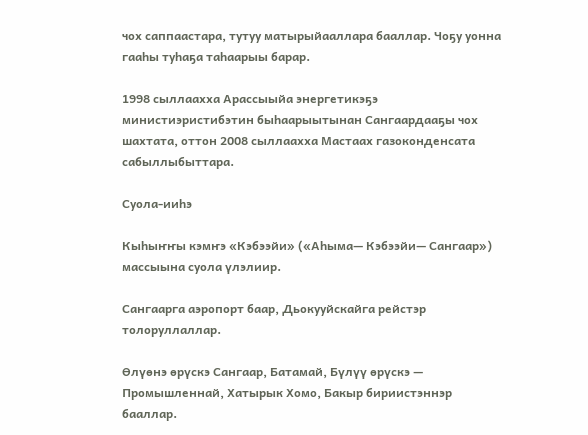чох саппаастара, тутуу матырыйааллара бааллар. Чоҕу уонна гааһы туһаҕа таһаарыы барар.

1998 сыллаахха Арассыыйа энергетикэҕэ министиэристибэтин быһаарыытынан Сангаардааҕы чох шахтата, оттон 2008 сыллаахха Мастаах газоконденсата сабыллыбыттара.

Суола-ииһэ

Кыһыҥҥы кэмҥэ «Кэбээйи» («Аһыма— Кэбээйи— Сангаар») массыына суола үлэлиир.

Сангаарга аэропорт баар, Дьокууйскайга рейстэр толоруллаллар.

Өлүөнэ өрүскэ Сангаар, Батамай, Бүлүү өрүскэ — Промышленнай, Хатырык Хомо, Бакыр бириистэннэр бааллар.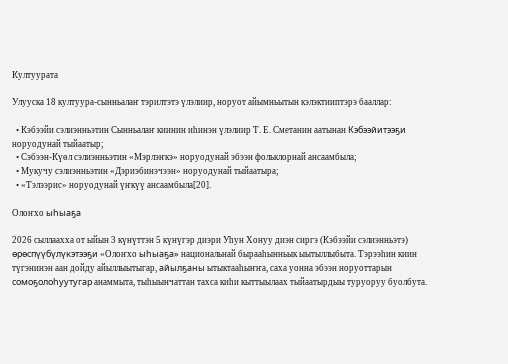Култуурата

Улууска 18 култуура-сынньалаҥ тэрилтэтэ үлэлиир, норуот айымньытын кэлэктииптэрэ бааллар:

  • Кэбээйи сэлиэнньэтин Сынньалаҥ киинин иһинэн үлэлиир Т. Е. Сметанин аатынан Кэбээйитээҕи норуодунай тыйаатыр;
  • Сэбээн-Күөл сэлиэнньэтин «Мэрлэҥкэ» норуодунай эбээн фольклорнай ансаамбыла;
  • Мукучу сэлиэнньэтин «Дэриэбинэчээн» норуодунай тыйаатыра;
  • «Тэлээрис» норуодунай үҥкүү ансаамбыла[20].

Олоҥхо ыһыаҕа

2026 сыллаахха от ыйын 3 күнүттэн 5 күнүгэр диэри Уһун Хонуу диэн сиргэ (Кэбээйи сэлиэнньэтэ) өрөспүүбүлүкэтээҕи «Олоҥхо ыһыаҕа» национальнай бырааһынньык ыытыллыбыта. Тэрээһин киин түгэнинэн аан дойду айыллыытыгар, айылҕаны ытыктааһыҥҥа, саха уонна эбээн норуоттарын сомоҕолоһуутугар анаммыта, тыһыынчаттан тахса киһи кыттыылаах тыйаатырдыы туруоруу буолбута.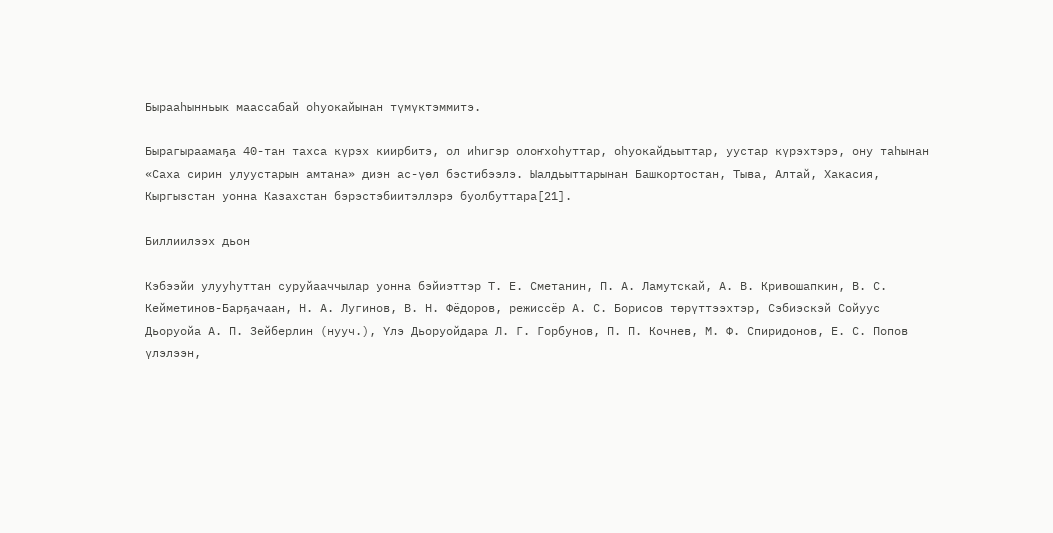Бырааһынньык маассабай оһуокайынан түмүктэммитэ.

Бырагыраамаҕа 40-тан тахса күрэх киирбитэ, ол иһигэр олоҥхоһуттар, оһуокайдьыттар, уустар күрэхтэрэ, ону таһынан «Саха сирин улуустарын амтана» диэн ас-үөл бэстибээлэ. Ыалдьыттарынан Башкортостан, Тыва, Алтай, Хакасия, Кыргызстан уонна Казахстан бэрэстэбиитэллэрэ буолбуттара[21].

Биллиилээх дьон

Кэбээйи улууһуттан суруйааччылар уонна бэйиэттэр Т. Е. Сметанин, П. А. Ламутскай, А. В. Кривошапкин, В. С. Кейметинов-Барҕачаан, Н. А. Лугинов, В. Н. Фёдоров, режиссёр А. С. Борисов төрүттээхтэр, Сэбиэскэй Сойуус Дьоруойа А. П. Зейберлин (нууч.), Үлэ Дьоруойдара Л. Г. Горбунов, П. П. Кочнев, М. Ф. Спиридонов, Е. С. Попов үлэлээн,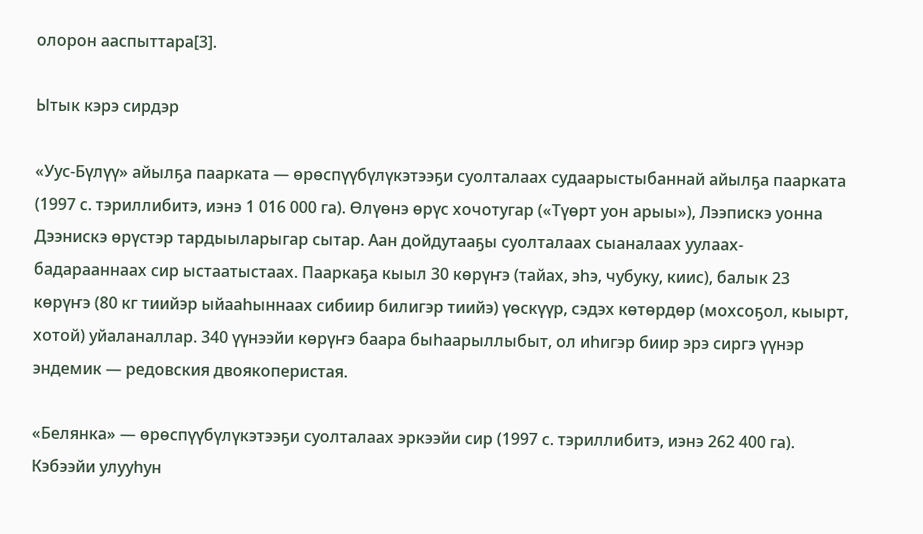олорон ааспыттара[3].

Ытык кэрэ сирдэр

«Уус-Бүлүү» айылҕа паарката — өрөспүүбүлүкэтээҕи суолталаах судаарыстыбаннай айылҕа паарката (1997 с. тэриллибитэ, иэнэ 1 016 000 га). Өлүөнэ өрүс хочотугар («Түөрт уон арыы»), Лээпискэ уонна Дээнискэ өрүстэр тардыыларыгар сытар. Аан дойдутааҕы суолталаах сыаналаах уулаах-бадарааннаах сир ыстаатыстаах. Пааркаҕа кыыл 30 көрүҥэ (тайах, эһэ, чубуку, киис), балык 23 көрүҥэ (80 кг тиийэр ыйааһыннаах сибиир билигэр тиийэ) үөскүүр, сэдэх көтөрдөр (мохсоҕол, кыырт, хотой) уйаланаллар. 340 үүнээйи көрүҥэ баара быһаарыллыбыт, ол иһигэр биир эрэ сиргэ үүнэр эндемик — редовския двоякоперистая.

«Белянка» — өрөспүүбүлүкэтээҕи суолталаах эркээйи сир (1997 с. тэриллибитэ, иэнэ 262 400 га). Кэбээйи улууһун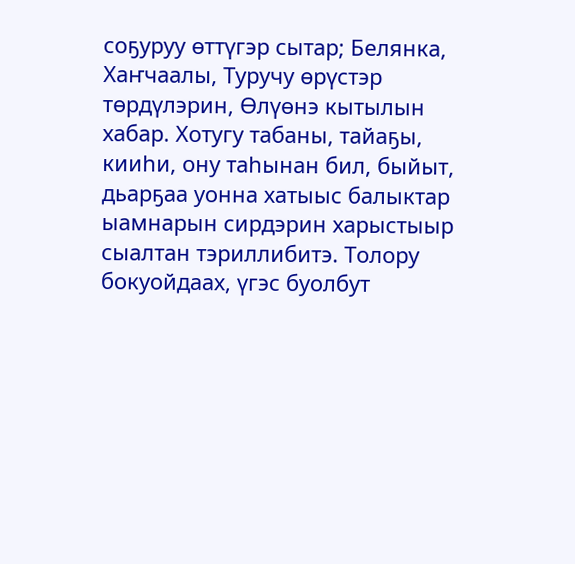соҕуруу өттүгэр сытар; Белянка, Хаҥчаалы, Туручу өрүстэр төрдүлэрин, Өлүөнэ кытылын хабар. Хотугу табаны, тайаҕы, кииһи, ону таһынан бил, быйыт, дьарҕаа уонна хатыыс балыктар ыамнарын сирдэрин харыстыыр сыалтан тэриллибитэ. Толору бокуойдаах, үгэс буолбут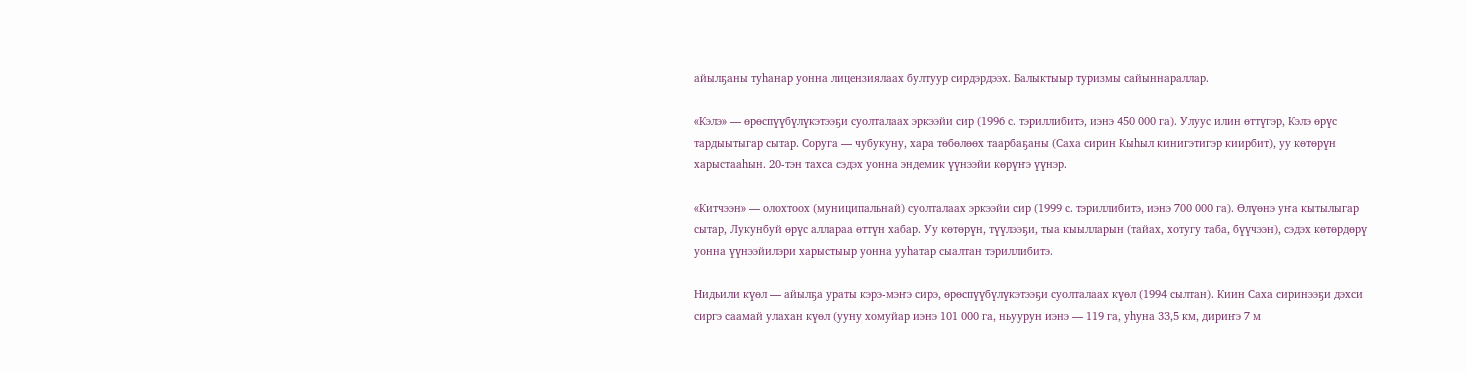айылҕаны туһанар уонна лицензиялаах бултуур сирдэрдээх. Балыктыыр туризмы сайыннараллар.

«Кэлэ» — өрөспүүбүлүкэтээҕи суолталаах эркээйи сир (1996 с. тэриллибитэ, иэнэ 450 000 га). Улуус илин өттүгэр, Кэлэ өрүс тардыытыгар сытар. Соруга — чубукуну, хара төбөлөөх таарбаҕаны (Саха сирин Кыһыл кинигэтигэр киирбит), уу көтөрүн харыстааһын. 20-тэн тахса сэдэх уонна эндемик үүнээйи көрүҥэ үүнэр.

«Китчээн» — олохтоох (муниципальнай) суолталаах эркээйи сир (1999 с. тэриллибитэ, иэнэ 700 000 га). Өлүөнэ уҥа кытылыгар сытар, Лукунбуй өрүс аллараа өттүн хабар. Уу көтөрүн, түүлээҕи, тыа кыылларын (тайах, хотугу таба, бүүчээн), сэдэх көтөрдөрү уонна үүнээйилэри харыстыыр уонна ууһатар сыалтан тэриллибитэ.

Нидьили күөл — айылҕа ураты кэрэ-мэҥэ сирэ, өрөспүүбүлүкэтээҕи суолталаах күөл (1994 сылтан). Киин Саха сиринээҕи дэхси сиргэ саамай улахан күөл (ууну хомуйар иэнэ 101 000 га, ньуурун иэнэ — 119 га, уһуна 33,5 км, дириҥэ 7 м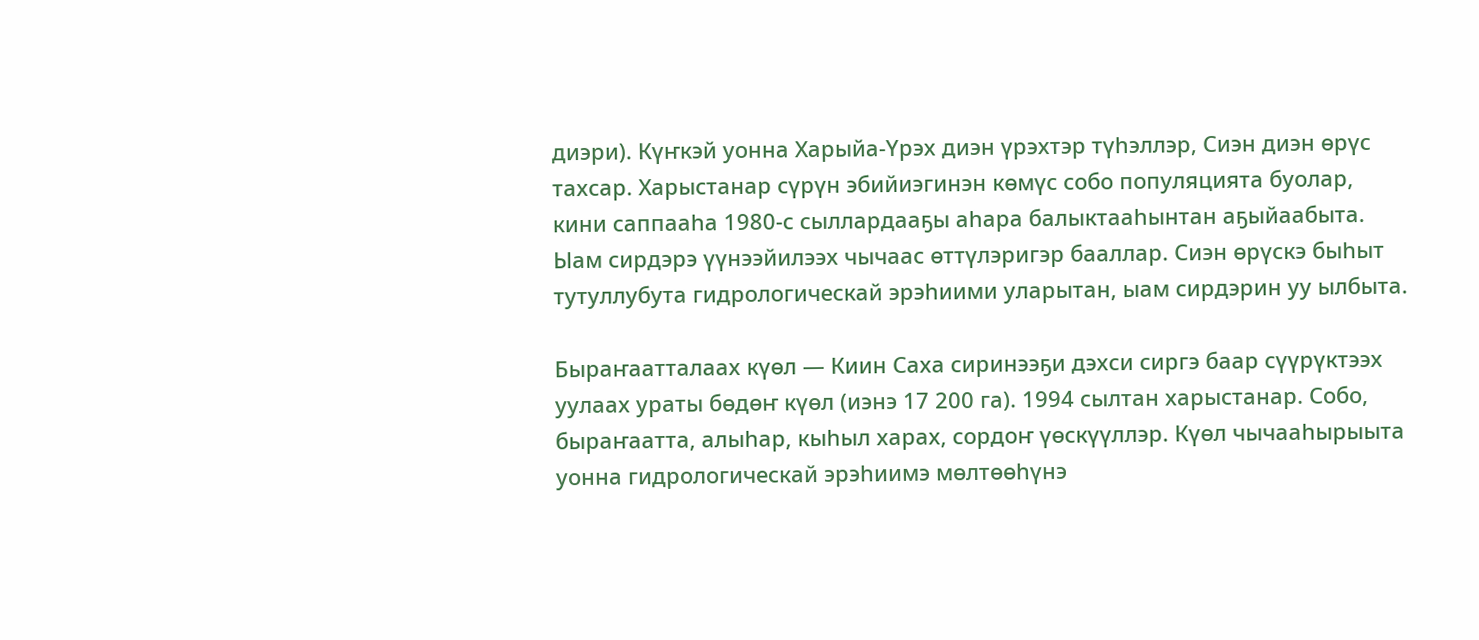диэри). Күҥкэй уонна Харыйа-Үрэх диэн үрэхтэр түһэллэр, Сиэн диэн өрүс тахсар. Харыстанар сүрүн эбийиэгинэн көмүс собо популяцията буолар, кини саппааһа 1980-с сыллардааҕы аһара балыктааһынтан аҕыйаабыта. Ыам сирдэрэ үүнээйилээх чычаас өттүлэригэр бааллар. Сиэн өрүскэ быһыт тутуллубута гидрологическай эрэһиими уларытан, ыам сирдэрин уу ылбыта.

Быраҥаатталаах күөл — Киин Саха сиринээҕи дэхси сиргэ баар сүүрүктээх уулаах ураты бөдөҥ күөл (иэнэ 17 200 га). 1994 сылтан харыстанар. Собо, быраҥаатта, алыһар, кыһыл харах, сордоҥ үөскүүллэр. Күөл чычааһырыыта уонна гидрологическай эрэһиимэ мөлтөөһүнэ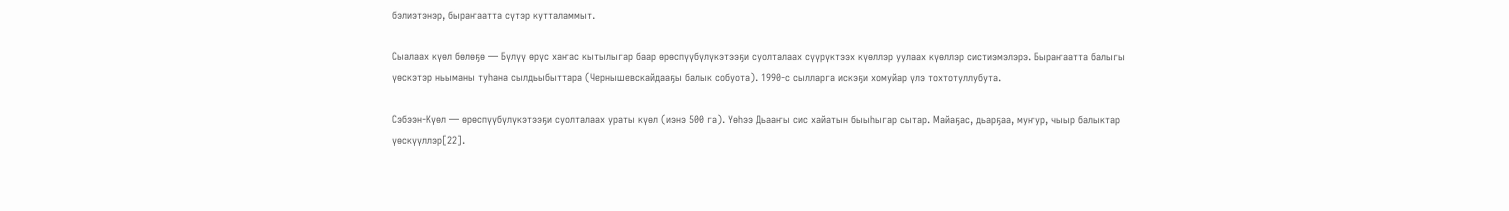бэлиэтэнэр, быраҥаатта сүтэр кутталаммыт.

Сыалаах күөл бөлөҕө — Бүлүү өрүс хаҥас кытылыгар баар өрөспүүбүлүкэтээҕи суолталаах сүүрүктээх күөллэр уулаах күөллэр систиэмэлэрэ. Быраҥаатта балыгы үөскэтэр ньыманы туһана сылдьыбыттара (Чернышевскайдааҕы балык собуота). 1990-с сылларга искэҕи хомуйар үлэ тохтотуллубута.

Сэбээн-Күөл — өрөспүүбүлүкэтээҕи суолталаах ураты күөл (иэнэ 500 га). Үөһээ Дьааҥы сис хайатын быыһыгар сытар. Майаҕас, дьарҕаа, муҥур, чыыр балыктар үөскүүллэр[22].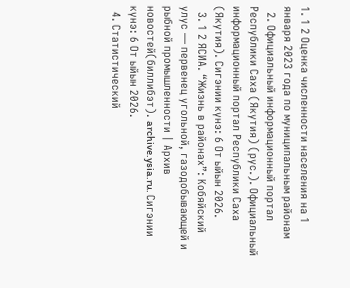1. 1 2 Оценка численности населения на 1 января 2023 года по муниципальным районам
  2. Официальный информационный портал Республики Саха (Якутия) (рус.). Официальный информационный портал Республики Саха (Якутия). Сигэнии күнэ: 6 От ыйын 2026.
  3. 1 2 ЯСИА. “Жизнь в районах”: Кобяйский улус — первенец угольной, газодобывающей и рыбной промышленности | Архив новостей(биллибэт). archive.ysia.ru. Сигэнии күнэ: 6 От ыйын 2026.
  4. Статистический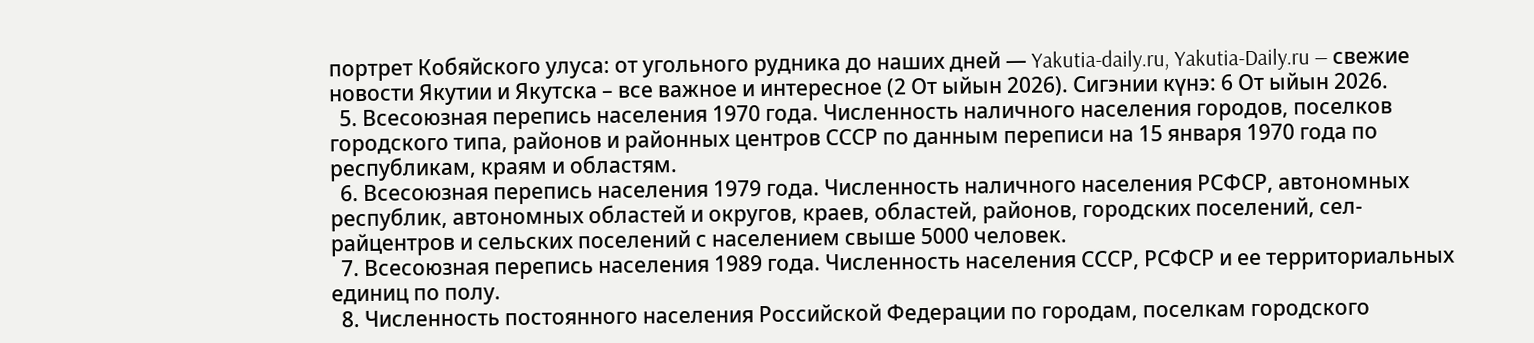портрет Кобяйского улуса: от угольного рудника до наших дней — Yakutia-daily.ru, Yakutia-Daily.ru — свежие новости Якутии и Якутска – все важное и интересное (2 От ыйын 2026). Сигэнии күнэ: 6 От ыйын 2026.
  5. Всесоюзная перепись населения 1970 года. Численность наличного населения городов, поселков городского типа, районов и районных центров СССР по данным переписи на 15 января 1970 года по республикам, краям и областям.
  6. Всесоюзная перепись населения 1979 года. Численность наличного населения РСФСР, автономных республик, автономных областей и округов, краев, областей, районов, городских поселений, сел-райцентров и сельских поселений с населением свыше 5000 человек.
  7. Всесоюзная перепись населения 1989 года. Численность населения СССР, РСФСР и ее территориальных единиц по полу.
  8. Численность постоянного населения Российской Федерации по городам, поселкам городского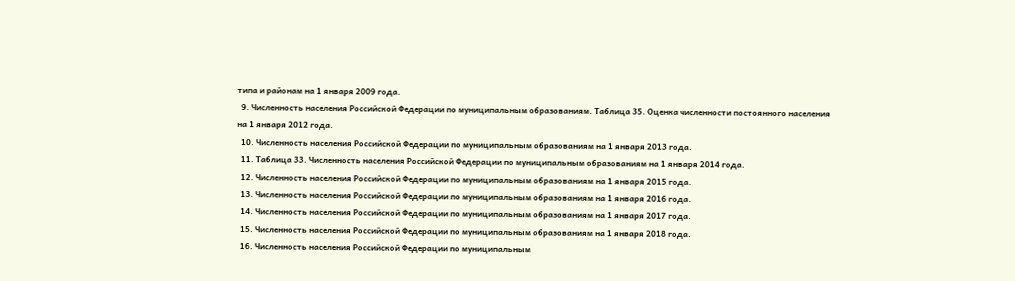типа и районам на 1 января 2009 года.
  9. Численность населения Российской Федерации по муниципальным образованиям. Таблица 35. Оценка численности постоянного населения на 1 января 2012 года.
  10. Численность населения Российской Федерации по муниципальным образованиям на 1 января 2013 года.
  11. Таблица 33. Численность населения Российской Федерации по муниципальным образованиям на 1 января 2014 года.
  12. Численность населения Российской Федерации по муниципальным образованиям на 1 января 2015 года.
  13. Численность населения Российской Федерации по муниципальным образованиям на 1 января 2016 года.
  14. Численность населения Российской Федерации по муниципальным образованиям на 1 января 2017 года.
  15. Численность населения Российской Федерации по муниципальным образованиям на 1 января 2018 года.
  16. Численность населения Российской Федерации по муниципальным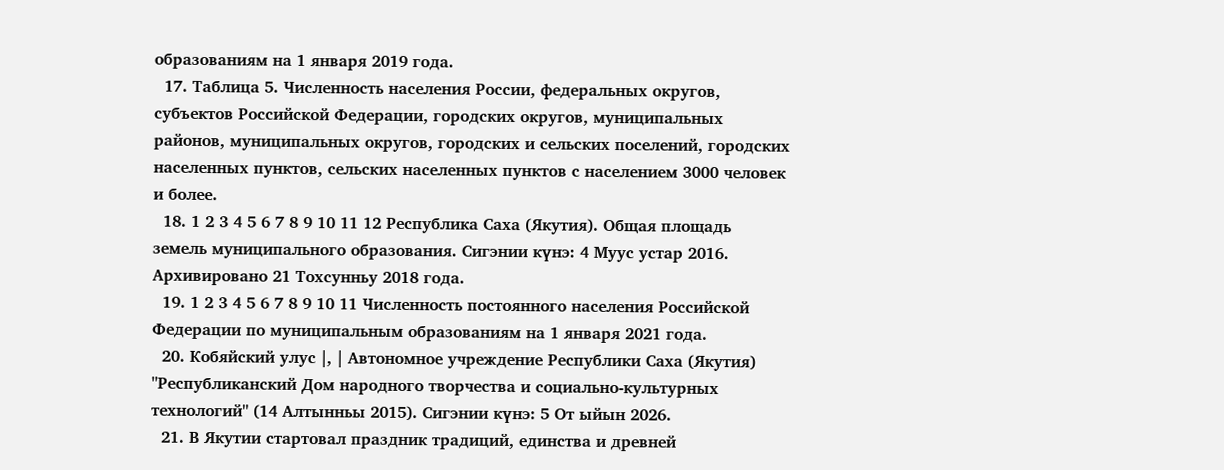образованиям на 1 января 2019 года.
  17. Таблица 5. Численность населения России, федеральных округов, субъектов Российской Федерации, городских округов, муниципальных районов, муниципальных округов, городских и сельских поселений, городских населенных пунктов, сельских населенных пунктов с населением 3000 человек и более.
  18. 1 2 3 4 5 6 7 8 9 10 11 12 Республика Саха (Якутия). Общая площадь земель муниципального образования. Сигэнии күнэ: 4 Муус устар 2016. Архивировано 21 Тохсунньу 2018 года.
  19. 1 2 3 4 5 6 7 8 9 10 11 Численность постоянного населения Российской Федерации по муниципальным образованиям на 1 января 2021 года.
  20. Кобяйский улус |, | Автономное учреждение Республики Саха (Якутия) "Республиканский Дом народного творчества и социально-культурных технологий" (14 Алтынньы 2015). Сигэнии күнэ: 5 От ыйын 2026.
  21. В Якутии стартовал праздник традиций, единства и древней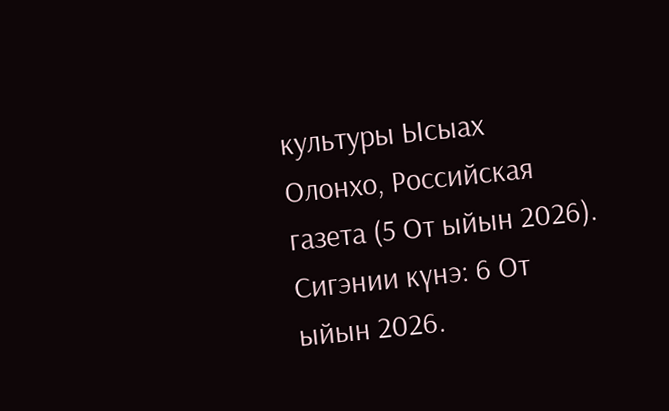культуры Ысыах Олонхо, Российская газета (5 От ыйын 2026). Сигэнии күнэ: 6 От ыйын 2026.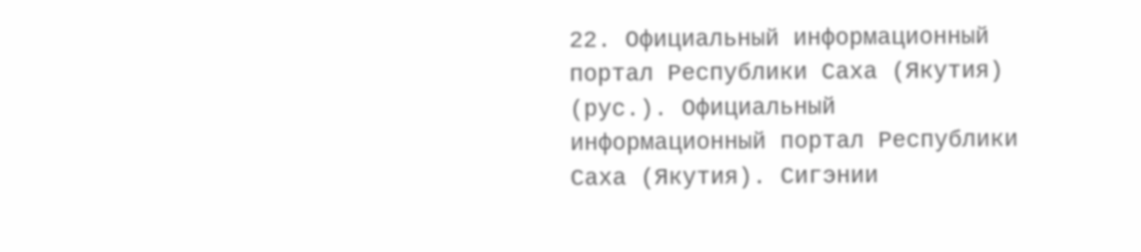22. Официальный информационный портал Республики Саха (Якутия) (рус.). Официальный информационный портал Республики Саха (Якутия). Сигэнии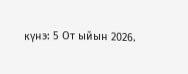күнэ: 5 От ыйын 2026.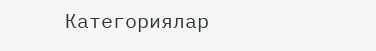Категориялар